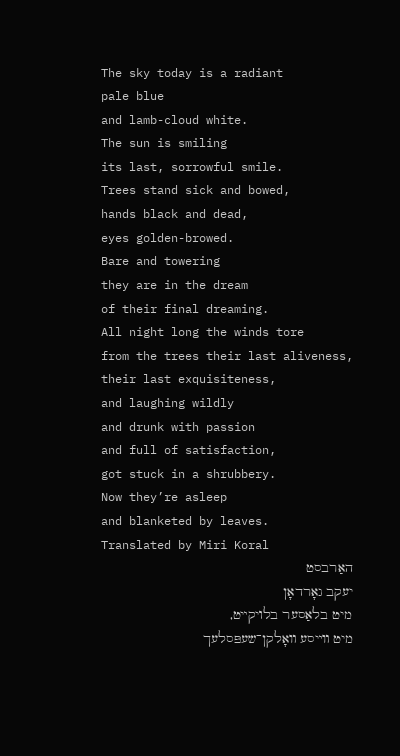The sky today is a radiant
pale blue
and lamb-cloud white.
The sun is smiling
its last, sorrowful smile.
Trees stand sick and bowed,
hands black and dead,
eyes golden-browed.
Bare and towering
they are in the dream
of their final dreaming.
All night long the winds tore
from the trees their last aliveness,
their last exquisiteness,
and laughing wildly
and drunk with passion
and full of satisfaction,
got stuck in a shrubbery.
Now they’re asleep
and blanketed by leaves.
Translated by Miri Koral
האַרבסט
יעקב גאָרדאָן
מיט בלאַסער בלױקײט,
מיט װײסע װאָלקן־שעפּסלעך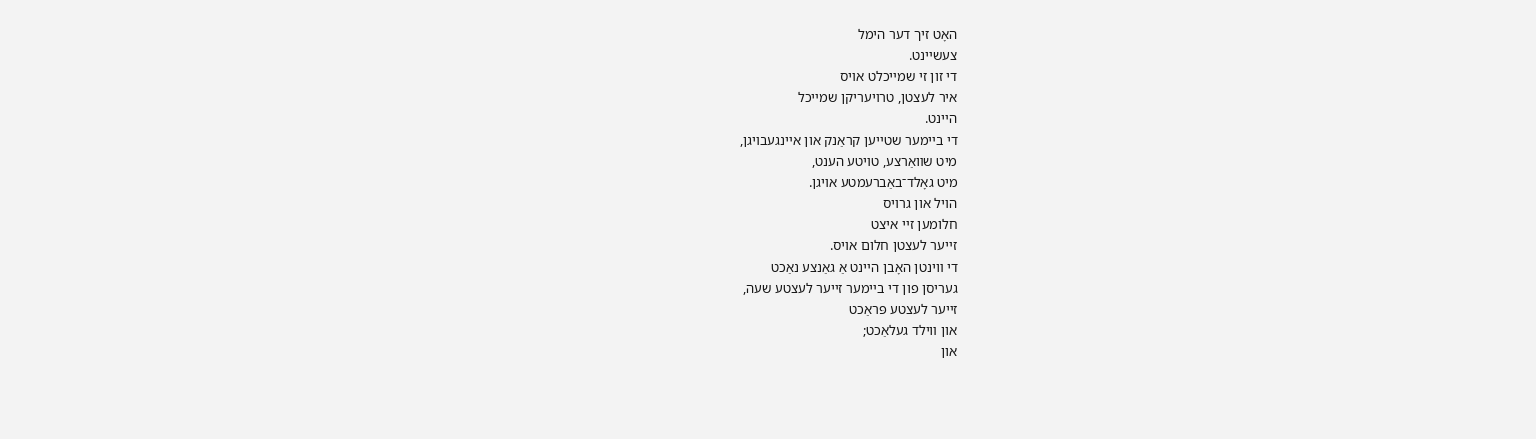האָט זיך דער הימל
צעשײנט.
די זון זי שמײכלט אױס
איר לעצטן, טרױעריקן שמײכל
הײנט.
די בײמער שטײען קראַנק און אײנגעבױגן,
מיט שװאַרצע, טױטע הענט,
מיט גאָלד־באַברעמטע אױגן.
הױל און גרױס
חלומען זײ איצט
זײער לעצטן חלום אױס.
די װינטן האָבן הײנט אַ גאַנצע נאַכט
געריסן פון די בײמער זײער לעצטע שעה,
זײער לעצטע פּראַכט
און װילד געלאַכט;
און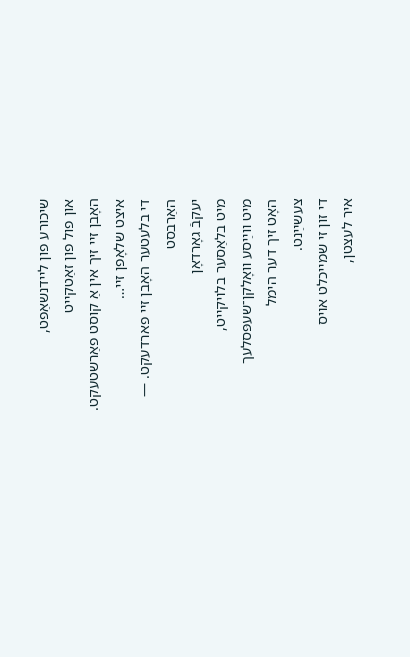שיכורע פון לײדנשאַפט,
און פול פון זאַטקײט
האָבן זײ זיך אין אַ קוסט פאַרשטעקט.
איצט שלאָפן זײ…
די בלעטער האָבן זײ פארדעקט. —
האַרבסט
יעקבֿ גאָרדאָן
מיט בלאַסער בלױקײט,
מיט װײַסע װאָלקן־שעפּסלעך
האָט זיך דער הימל
צעשײַנט.
די זון זי שמײכלט אױס
איר לעצטן,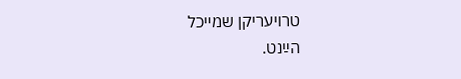טרױעריקן שמײכל
הײַנט.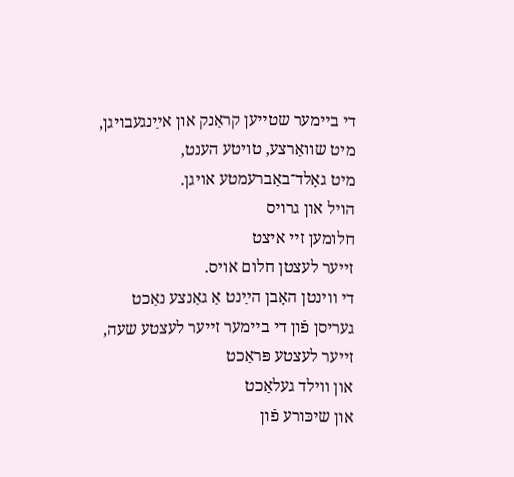די בײמער שטײען קראַנק און אײַנגעבױגן,
מיט שװאַרצע, טױטע הענט,
מיט גאָלד־באַברעמטע אױגן.
הױל און גרױס
חלומען זײ איצט
זײער לעצטן חלום אױס.
די װינטן האָבן הײַנט אַ גאַנצע נאַכט
געריסן פֿון די בײמער זײער לעצטע שעה,
זײער לעצטע פּראַכט
און װילד געלאַכט
און שיכּורע פֿון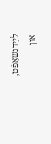לײַדנשאַפֿט,
און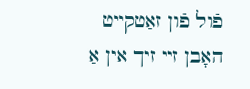פֿול פֿון זאַטקײט
האָבן זײ זיך אין אַ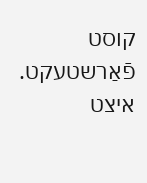קוסט פֿאַרשטעקט.
איצט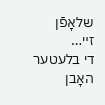שלאָפֿן זײ…
די בלעטער האָבן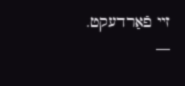זײ פֿאַרדעקט. —